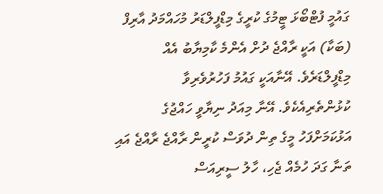ގައުމީ ފުޓްބޯޅަ ޓީމުގެ ކުރީގެ މިޑްފީލްޑަރު މުހައްމަދު އާރިފް (ބަކާ) އަކީ ރާއްޖެ ދުށް އެންމެ ކާމިޔާބު އެއް މިޑްފީލްޑަރެވެ. އޭނާއަކީ ގައުމު ފަހުރުވެރިވާ ކުޅުންތެރިއެކެވެ. އޭނާ މިއަދު ނިޔާވީ ހައްޖުގެ އަޅުކަމަށްފަހު މީގެ ތިން ދުވަސް ކުރީން ރާއްޖެ ރާއްޖެ އައި ތަނާ ގަދަ ހުމެއް ޖެހި، ހާލު ސީރިއަސް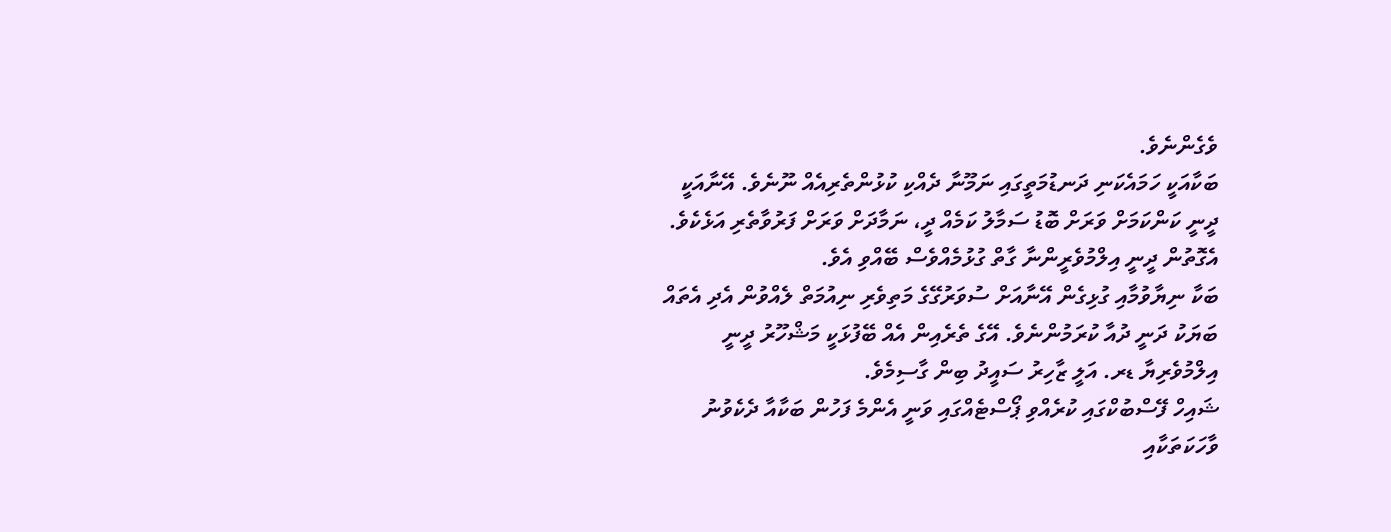ވެގެންނެވެ.
ބަކާއަކީ ހަމައެކަނި ދަނޑުމަތީގައި ނަމޫނާ ދެއްކި ކުޅުންތެރިއެއް ނޫނެވެ. އޭނާއަކީ ދީނީ ކަންކަމަށް ވަރަށް ބޮޑު ސަމާލު ކަމެއް ދީ، ނަމާދަށް ވަރަށް ފަރުވާތެރި އަޅެކެވެ. އެގޮތުން ދީނީ އިލްމުވެރީންނާ ގާތް ގުޅުމެއްވެސް ބޭއްވި އެވެ.
ބަކާ ނިޔާވުމާއި ގުޅިގެން އޭނާއަށް ސުވަރުގޭގެ މަތިވެރި ނިއުމަތް ލެއްވުން އެދި އެތައް ބަޔަކު ދަނީ ދުއާ ކުރަމުންނެވެ. އޭގެ ތެރެއިން އެއް ބޭފުޅަކީ މަޝްހޫރު ދީނީ އިލްމުވެރިޔާ ޑރ. އަލީ ޒާހިރު ސައީދު ބިން ގާސިމެވެ.
ޝައިހް ފޭސްބުކްގައި ކުރެއްވި ޕޯސްޓެއްގައި ވަނީ އެންމެ ފަހުން ބަކާއާ ދެކެވުނު ވާހަކަތަކާއި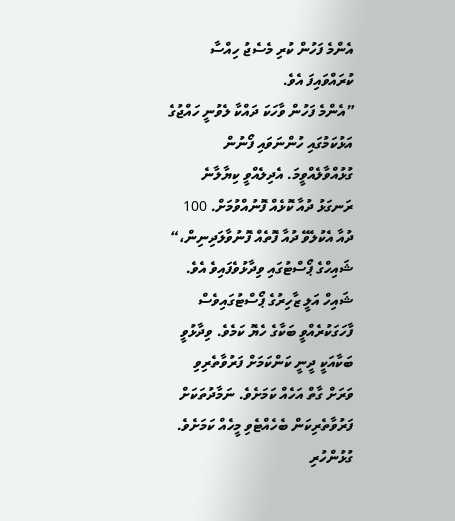އެންމެ ފަހުން ކުރި މެސެޖު ހިއްސާ ކުރައްވައިފަ އެވެ.
”އެންމެ ފަހުން ވާހަކަ ދައްކާ ލެވުނީ ހައްޖުގެ އަޅުކަމުގައި ހުންނަވައި ފޯނުން ގުޅުއްވާލެއްވީމަ. އެދިލެއްވީ ކިޔާލާނެ ރަނގަޅު ދުއާ ކޮޅެއް ފޮނުއްވުމަށް. 100 ދުއާ އެކުލެވޭ ދުއާ ފޮތެއް ފޮނުވާލަދިނިން،“ ޝައިހްގެ ޕޯސްޓުގައި ވިދާޅުވެފައިވެ އެވެ.
ޝައިހް އަލީ ޒާހިރުގެ ޕޯސްޓުގައިވެސް ފާހަގަކުރެއްވީ ބަކާގެ ހެޔޮ ކަމެވެ. ވިދާޅުވީ ބަކާއަކީ ދީނީ ކަންކަމަށް ފަރުވާތެރިވި ވަރަށް ގާތް އަހެއް ކަމަށެވެ. ނަމާދުތަކަށް ފަރުވާތެރިކަން ބެހެއްޓެވި މީހެއް ކަމަށެވެ.
ގުޅުންހުރި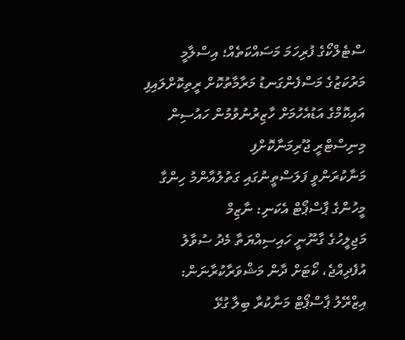ސްޓެލްކޯގެ ފުރިހަމަ މަސައްކަތެއް؛ އިސްލާމީ މަރުކަޒުގެ މަސްފެންގަނޑު މަރާމާތުކޮށް ރީތިކޮށްލައިފި
އައިކޮމްގެ އަޑުއެހުމަށް ހާޒިރުނުވުމުން ހައުސިން މިނިސްޓްރީ ޖޫރިމަނާކޮށްފި
މަނާކުރަންވީ ފަލަސްތީނުގައި ގަތުލުއާންމު ހިންގާ މީހުންގެ ޕާސްޕޯޓް އެކަނި: ނާޒިމް
މަޖިލީހުގެ ގާނޫނީ ހައިސިއްޔަތާ މެދު ސުވާލު އުފެދިއްޖެ، ކޯޓަށް ދާން މަޝްވަރާކުރާނަން:
އިޒްރޭލު ޕާސްޕޯޓް މަނާކުރާ ބިލާ ގުޅޭ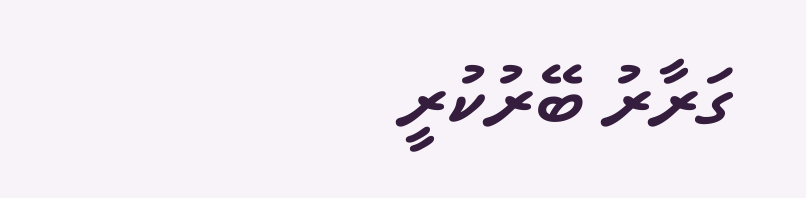ގަރާރު ބޭރުކުރީ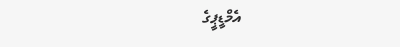އެމްޑީޕީގެ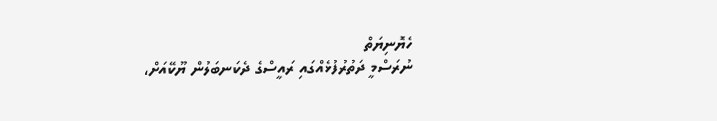ހެޔޮނިޔަތް
ނުރަސްމީ ދަތުރުފުޅެއްގައި ރައީސްގެ ދެކަނބަލުން ޔޫކޭއަށް،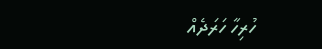ހުރިހާ ހަރަދެއް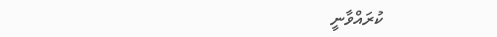ކުރައްވާނީ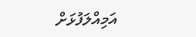އަމިއްލަފުޅަށް